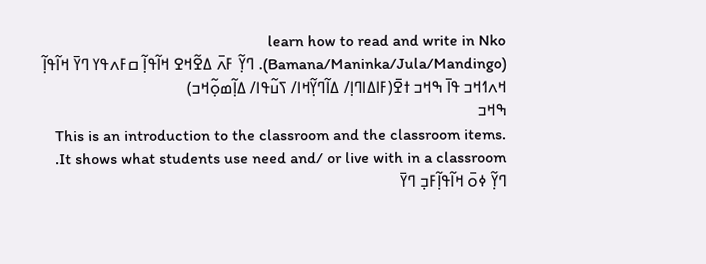learn how to read and write in Nko (Bamana/Maninka/Jula/Mandingo). ߣߌ߲߬ ߓߍ߫ ߡߐ߬ߞߐ ߞߊ߬ߟߊ߲߬ ߛߓߍߟߌ ߣߌ߫ ߞߊ߬ߟߊ߲߬ ߞߍߗߞߏ ߟߊ߫ ߒߞߏ ߙߐ߫(ߓߊߡߊߣߊ߲/ ߡߊ߬ߣߌ߲߬ߞߊ/ ߖߎ߬ߟߊ/ ߡߊ߲߬ߘߋ߲߬ߞߏ)
ߒߞߏ
This is an introduction to the classroom and the classroom items. It shows what students use need and/ or live with in a classroom. ߣߌ߲߬ ߦߋ߫ ߞߊ߬ߟߊ߲߬ߓߏ߲ ߣߌ߫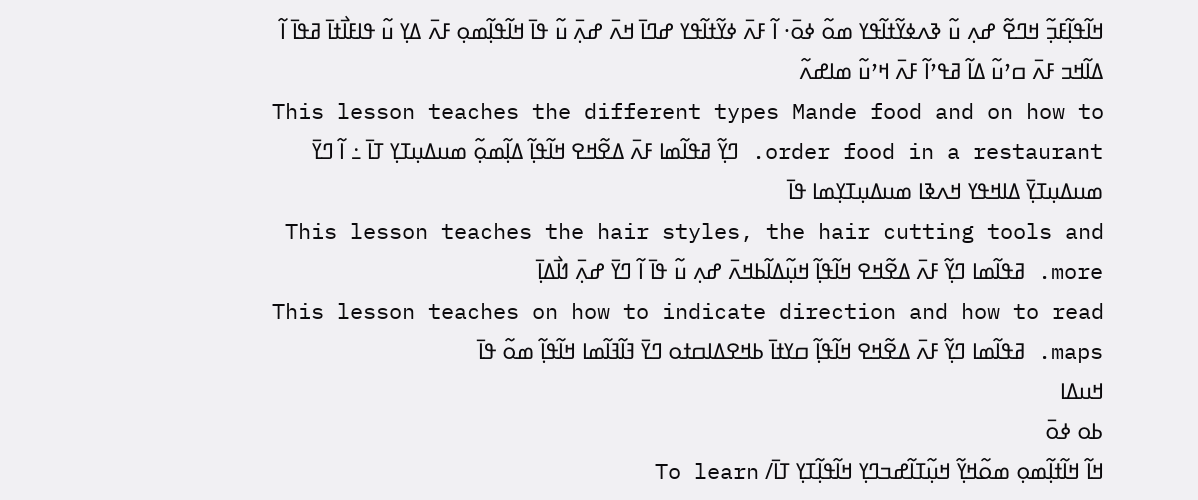ߞߊ߬ߟߊ߲߬ߓߏ߲߬ ߞߣߐ߬ ߝߍ߲ ߎ߬ ߢߍߦߌ߬ߙߊ߬ߟߌ ߘߋ߬ ߦߋ߫· ߊ߬ ߓߍ߫ ߦߌ߬ߙߊ߬ߟߌ ߝߣߊ߫ ߞߍ߫ ߝߍ߲߫ ߎ߬ ߟߊ߫ ߞߊ߬ߟߊ߲߬ߘߋ߲ ߓߍ߫ ߡߌ߲ ߎ߬ ߟߊߓߊ߯ߙߊ߫ ߥߟߊ߫ ߊ߬ ߡߊ߬ߞߏ ߓߍ߫ ߛߴߎ߬ ߡߊ߬ ߥߟߴߊ߬ ߓߍ߫ ߞߴߎ߬ ߘߊߝߍ߬
This lesson teaches the different types Mande food and on how to order food in a restaurant. ߣߌ߲߬ ߥߟߊ߬ߘߊ ߓߍ߫ ߡߐ߬ߞߐ ߞߊ߬ߟߊ߲߬ ߡߊ߲߬ߘߋ߲߬ ߘߎߡߎ߲ߠߌ߲ ߠߊ߫ ߸ ߊ߬ ߣߌ߫ ߘߎߡߎ߲ߠߌ߲߫ ߡߊߞߟߌ ߞߍߢߊ ߘߎߡߎ߲ߠߌ߲ߘߊ ߟߊ߫
This lesson teaches the hair styles, the hair cutting tools and more. ߥߟߊ߬ߘߊ ߣߌ߲߬ ߓߍ߫ ߡߐ߬ߞߐ ߞߊ߬ߟߊ߲߬ ߞߎ߲߬ߡߊ߬ߕߞߍ߫ ߝߍ߲ ߎ߬ ߟߊ߫ ߊ߬ ߣߌ߫ ߝߍ߲߫ ߗߊ߯ߡߊ߲߫
This lesson teaches on how to indicate direction and how to read maps. ߥߟߊ߬ߘߊ ߣߌ߲߬ ߓߍ߫ ߡߐ߬ߞߐ ߞߊ߬ߟߊ߲߬ ߛߌߙߊ߫ ߕߞߐߡߊߛߙߋ ߣߌ߫ ߔߊ߬ߔߊ߬ߘߊ ߞߊ߬ߟߊ߲߬ ߘߋ߬ ߟߊ߫
ߞߎߡߊ
ߕߋ ߦߋ߫
ߞߊ߬ ߞߊ߬ߙߊ߲߬ߘߋ߲ ߘߋ߬ߞߌ߲߬ ߞߎ߲߬ߠߊ߬ߝߏߣߌ߲ ߞߊ߬ߟߊ߲߬ߠߌ߲ ߠߊ߫/ To learn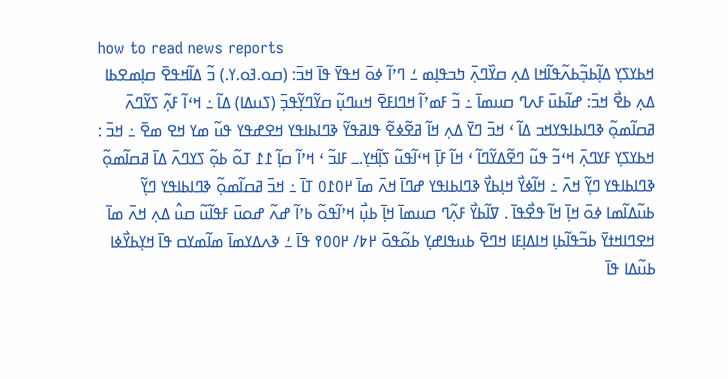how to read news reports
ߞߕߌߖߌ߲ ߡߊ߲߬ߕߏ߲߬ߕߍ߬ߟߊ߬ߞߊ ߡߍ߲ ߛߌ߰ߣߍ߲߫ ߤߏߟߊ߲ߘ ߑ ߣߴߊ߬ ߦߋ߫ ߞߟߌ߫ ߟߊ߫ ߞߏ߫: (ߛߋ.ߔߋ.ߌ.) ߏ߬ ߡߊ߬ߞߟߐ߫ ߛߊ߲ߘߐߕߊ ߡߍ߲ ߕߐ߯ ߞߏ߫: ߝߊ߬ߕߎ߫ ߓߍߣ ߛߎߘߊ߫ ߸ ߏ߬ ߓߘߴߊ߬ ߞߣߊߓߐ߫ ߞߎߣߎ߲߬ ߛߌ߬ߣߌ߲߬ߟߏ߲߫ (ߖߎߡߊ) ߡߊ߬ ߸ ߞߵߊ߬ ߓߍ߲߬ ߖߌ߬ߣߍ߫ ߥߛߊ߬ߘߋ߲߬ ߢߣߊߕߊߟߌߞߏ ߡߊ߬ ߵ ߞߏ߫ ߣߌ߫ ߡߍ߲ ߞߊ߬ ߥߐ߬ߦߐ߬ ߟߊߥߟߌ߬ ߢߣߊߕߊߟߌ ߞߐߝߟߌ ߟߎ߬ ߘߌ ߞߐ ߘߐ߫ ߸ ߞߏ߫ : ߞߕߌߖߌ߲ ߓߌߣߍ߲߫ ߞߵߏ߬ ߟߎ߬ ߣߐ߬ߡߌ߬ߣߊ߬ ߵ ߞߊ߬ ߓߊ߲߫ ߞߵߊ߬ߟߎ߬ ߖߊ߲߬ߞߌ߲.ߺ ߓߊߏ߬ ߵ ߞߴߊ߬ ߛߊ߲߬ ߁߁ ߠߋ߬ ߕߋ߲߬ ߖߌߣߍ߫ ߡߊ߫ ߥߛߊ߬ߘߋ߲߬ ߢߣߊߕߊߟߌ ߣߌ߲߬ ߞߍ߫ ߸ ߞߊ߬ߦߌ߯ ߞߊ߲ߕߌ߯ ߢߣߊߕߊߟߌ ߝߣߊ߫ ߞߍ߫ ߘߊ߫ ߂߀߁߀ ߠߊ߫ ߸ ߞߏ߫ ߥߛߊ߬ߘߋ߲߬ ߢߣߊߕߊߟߌ ߣߌ߲߬ ߕߎ߬ߡߊ߬ߘߊ ߦߋ߫ ߞߊ߲߫ ߞߊ߬ ߟߐ߯ߟߊ߫ . ߜߊ߬ߕߌ߯ ߓߍ߲߬ߣ ߛߎߘߊ߫ ߞߊ߲߫ ߕߎ߲߯ ߞߴߊ߬ߟߋ߬ ߕߴߊ߬ ߝߍ߬ ߝߋߎ߫ ߓߟߊ߬ߎ߬ ߛߎ߮ ߡߍ߲ ߞߍ߫ ߘߊ߫ ߞߐߣߊߞߙߌ߫ ߕߏ߬ߟߊ߬ߕߊ߲ ߞߊߡߊ߲ߓߊ ߞߣߐ߫ ߕߎߟߊߝߌ߲ ߕߋ߬ߟߋ߫ ߂߈/ ߂߀߀߉ ߟߊ߫ ߑ ߢߍߡߌߘߊ߫ ߘߊ߬ߘߌߛ ߟߊ߫ ߞߌ߲ߕߌ߯ߦߊ ߕߎ߬ߡߊ ߟߊ߫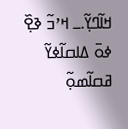ߞߊ߬ߣߌ߲߬.ߺ ߞߴߏ߬ ߢߐ߲߰ ߦߋ߫ ߡߊߛߊ߬ߦߌ߬ ߥߛߊ߬ߘߋ߲߬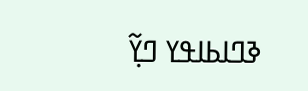ߢߣߊߕߊߟߌ ߣߌ߲߬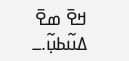ߞߐ߫ ߘߐ߫ ߡߎ߬ߕߎ߲߬.ߺ